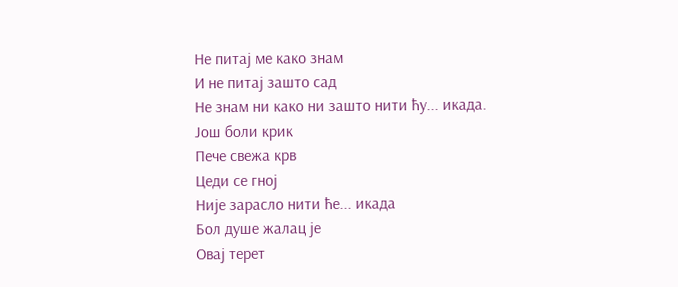Не питај ме како знам
И не питај зашто сад
Не знам ни како ни зашто нити ћу... икада.
Још боли крик
Пече свежа крв
Цеди се гној
Није зарасло нити ће... икада
Бол душе жалац је
Овај терет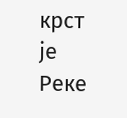крст је
Реке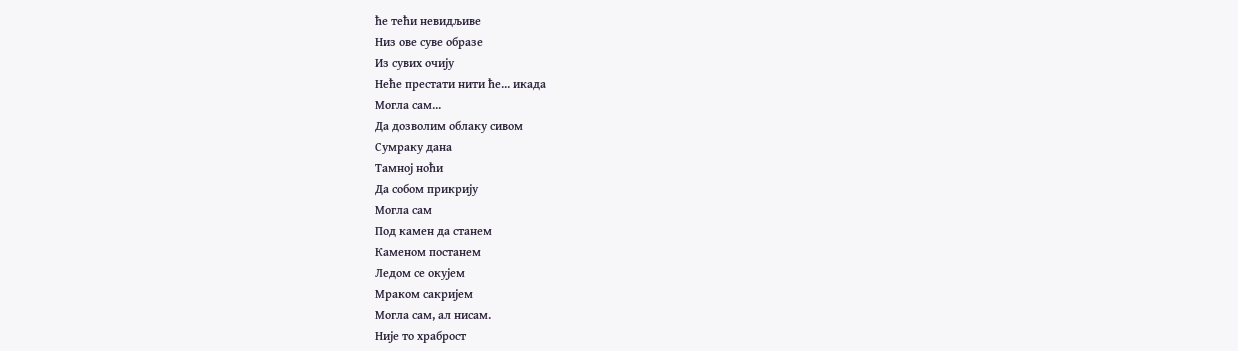ће тећи невидљиве
Низ ове суве образе
Из сувих очију
Неће престати нити ће... икада
Могла сам...
Да дозволим облаку сивом
Сумраку дана
Тамној ноћи
Да собом прикрију
Могла сам
Под камен да станем
Каменом постанем
Ледом се окујем
Мраком сакријем
Могла сам, ал нисам.
Ниje тo храброст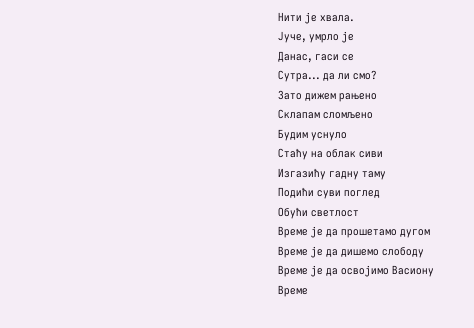Нити је хвала.
Јуче, умрло је
Данас, гаси се
Сутра... да ли смо?
Зато дижем рањено
Склапам сломљено
Будим уснуло
Стаћу на облак сиви
Изгазићу гадну таму
Подићи суви поглед
Обући светлост
Време је да прошетамo дугом
Време је да дишемо слободу
Време је да освојимо Васиону
Време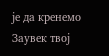је да кренемо
Заувек твој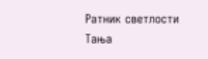Ратник светлости
Тања